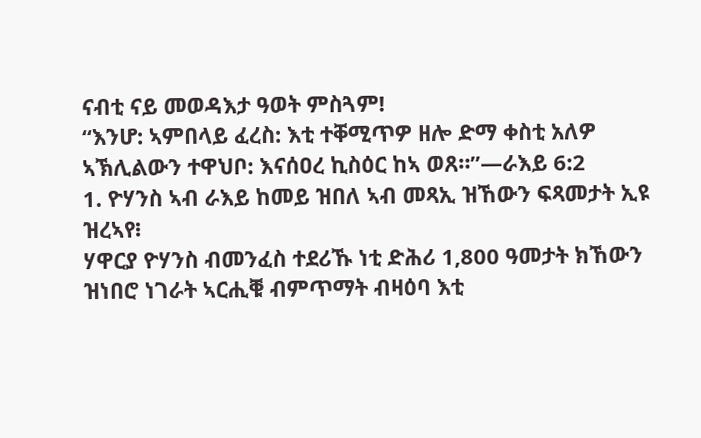ናብቲ ናይ መወዳእታ ዓወት ምስጓም!
“እንሆ: ኣምበላይ ፈረስ: እቲ ተቐሚጥዎ ዘሎ ድማ ቀስቲ አለዎ ኣኽሊልውን ተዋህቦ: እናሰዐረ ኪስዕር ከኣ ወጸ።”—ራእይ 6:2
1. ዮሃንስ ኣብ ራእይ ከመይ ዝበለ ኣብ መጻኢ ዝኸውን ፍጻመታት ኢዩ ዝረኣየ፧
ሃዋርያ ዮሃንስ ብመንፈስ ተደሪኹ ነቲ ድሕሪ 1,800 ዓመታት ክኸውን ዝነበሮ ነገራት ኣርሒቑ ብምጥማት ብዛዕባ እቲ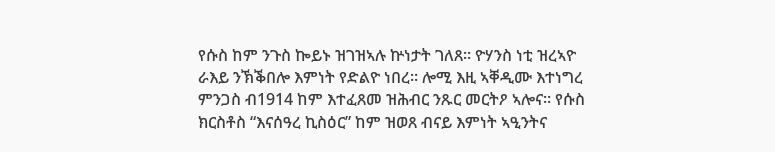የሱስ ከም ንጉስ ኰይኑ ዝገዝኣሉ ኵነታት ገለጸ። ዮሃንስ ነቲ ዝረኣዮ ራእይ ንኽቕበሎ እምነት የድልዮ ነበረ። ሎሚ እዚ ኣቐዲሙ እተነግረ ምንጋስ ብ1914 ከም እተፈጸመ ዝሕብር ንጹር መርትዖ ኣሎና። የሱስ ክርስቶስ “እናሰዓረ ኪስዕር” ከም ዝወጸ ብናይ እምነት ኣዒንትና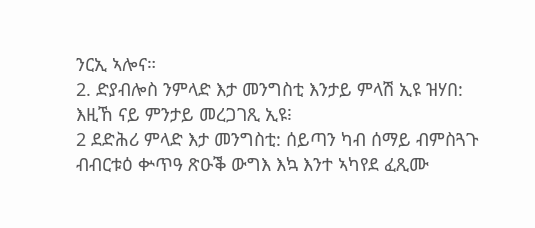ንርኢ ኣሎና።
2. ድያብሎስ ንምላድ እታ መንግስቲ እንታይ ምላሽ ኢዩ ዝሃበ: እዚኸ ናይ ምንታይ መረጋገጺ ኢዩ፧
2 ደድሕሪ ምላድ እታ መንግስቲ: ሰይጣን ካብ ሰማይ ብምስጓጉ ብብርቱዕ ቍጥዓ ጽዑቕ ውግእ እኳ እንተ ኣካየደ ፈጺሙ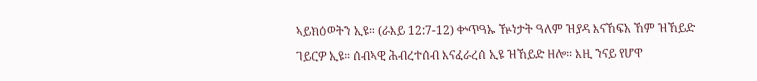ኣይክዕወትን ኢዩ። (ራእይ 12:7-12) ቍጥዓኡ ዅነታት ዓለም ዝያዳ እናኸፍአ ኸም ዝኸይድ ገይርዎ ኢዩ። ሰብኣዊ ሕብረተሰብ እናፈራረሰ ኢዩ ዝኸይድ ዘሎ። እዚ ንናይ የሆዋ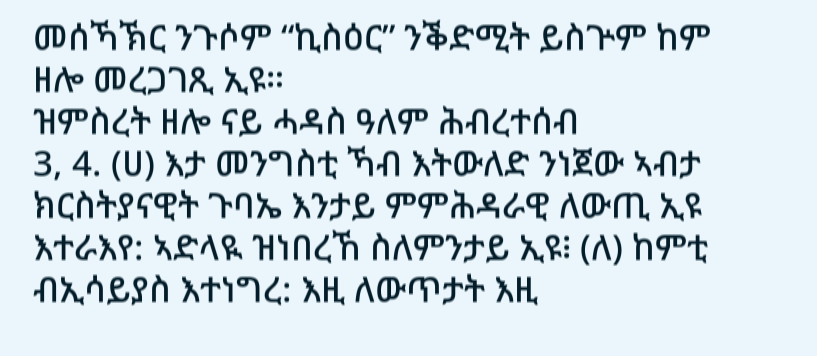መሰኻኽር ንጉሶም “ኪስዕር” ንቕድሚት ይስጕም ከም ዘሎ መረጋገጺ ኢዩ።
ዝምስረት ዘሎ ናይ ሓዳስ ዓለም ሕብረተሰብ
3, 4. (ሀ) እታ መንግስቲ ኻብ እትውለድ ንነጀው ኣብታ ክርስትያናዊት ጉባኤ እንታይ ምምሕዳራዊ ለውጢ ኢዩ እተራእየ: ኣድላዪ ዝነበረኸ ስለምንታይ ኢዩ፧ (ለ) ከምቲ ብኢሳይያስ እተነግረ: እዚ ለውጥታት እዚ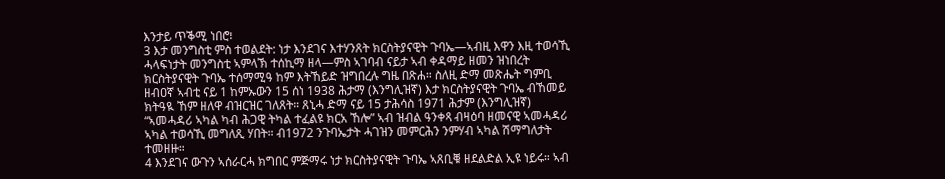እንታይ ጥቕሚ ነበሮ፧
3 እታ መንግስቲ ምስ ተወልደት: ነታ እንደገና እተሃንጸት ክርስትያናዊት ጉባኤ—ኣብዚ እዋን እዚ ተወሳኺ ሓላፍነታት መንግስቲ ኣምላኽ ተሰኪማ ዘላ—ምስ ኣገባብ ናይታ ኣብ ቀዳማይ ዘመን ዝነበረት ክርስትያናዊት ጉባኤ ተሰማሚዓ ከም እትኸይድ ዝግበረሉ ግዜ በጽሐ። ስለዚ ድማ መጽሔት ግምቢ ዘብዐኛ ኣብቲ ናይ 1 ከምኡውን 15 ሰነ 1938 ሕታማ (እንግሊዝኛ) እታ ክርስትያናዊት ጉባኤ ብኸመይ ክትዓዪ ኸም ዘለዋ ብዝርዝር ገለጸት። ጸኒሓ ድማ ናይ 15 ታሕሳስ 1971 ሕታም (እንግሊዝኛ) “ኣመሓዳሪ ኣካል ካብ ሕጋዊ ትካል ተፈልዩ ክርአ ኸሎ” ኣብ ዝብል ዓንቀጻ ብዛዕባ ዘመናዊ ኣመሓዳሪ ኣካል ተወሳኺ መግለጺ ሃበት። ብ1972 ንጉባኤታት ሓገዝን መምርሕን ንምሃብ ኣካል ሽማግለታት ተመዘዙ።
4 እንደገና ውጉን ኣሰራርሓ ክግበር ምጅማሩ ነታ ክርስትያናዊት ጉባኤ ኣጸቢቑ ዘደልድል ኢዩ ነይሩ። ኣብ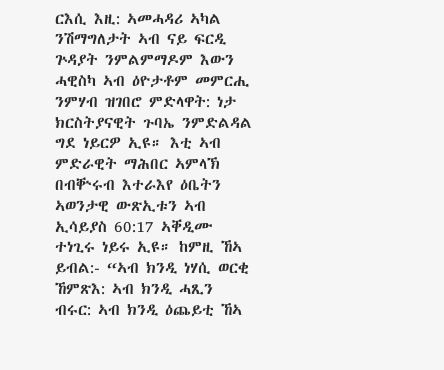ርእሲ እዚ: ኣመሓዳሪ ኣካል ንሽማግለታት ኣብ ናይ ፍርዲ ጕዳያት ንምልምማዶም እውን ሓዊስካ ኣብ ዕዮታቶም መምርሒ ንምሃብ ዝገበሮ ምድላዋት: ነታ ክርስትያናዊት ጉባኤ ንምድልዳል ግደ ነይርዎ ኢዩ። እቲ ኣብ ምድራዊት ማሕበር ኣምላኽ በብቝሩብ እተራእየ ዕቤትን ኣወንታዊ ውጽኢቱን ኣብ ኢሳይያስ 60:17 ኣቐዲሙ ተነጊሩ ነይሩ ኢዩ። ከምዚ ኸኣ ይብል:- “ኣብ ክንዲ ነሃሲ ወርቂ ኸምጽእ: ኣብ ክንዲ ሓጺን ብሩር: ኣብ ክንዲ ዕጨይቲ ኸኣ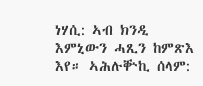ነሃሲ: ኣብ ክንዲ እምኒውን ሓጺን ከምጽእ እየ። ኣሕሉቝኪ ሰላም: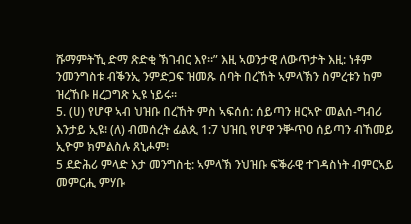ሹማምትኺ ድማ ጽድቂ ኽገብር እየ።” እዚ ኣወንታዊ ለውጥታት እዚ: ነቶም ንመንግስቱ ብቕንኢ ንምድጋፍ ዝመጹ ሰባት በረኸት ኣምላኽን ስምረቱን ከም ዝረኸቡ ዘረጋግጽ ኢዩ ነይሩ።
5. (ሀ) የሆዋ ኣብ ህዝቡ በረኸት ምስ ኣፍሰሰ: ሰይጣን ዘርኣዮ መልሰ-ግብሪ እንታይ ኢዩ፧ (ለ) ብመሰረት ፊልጲ 1:7 ህዝቢ የሆዋ ንቝጥዐ ሰይጣን ብኸመይ ኢዮም ክምልስሉ ጸኒሖም፧
5 ደድሕሪ ምላድ እታ መንግስቲ: ኣምላኽ ንህዝቡ ፍቕራዊ ተገዳስነት ብምርኣይ መምርሒ ምሃቡ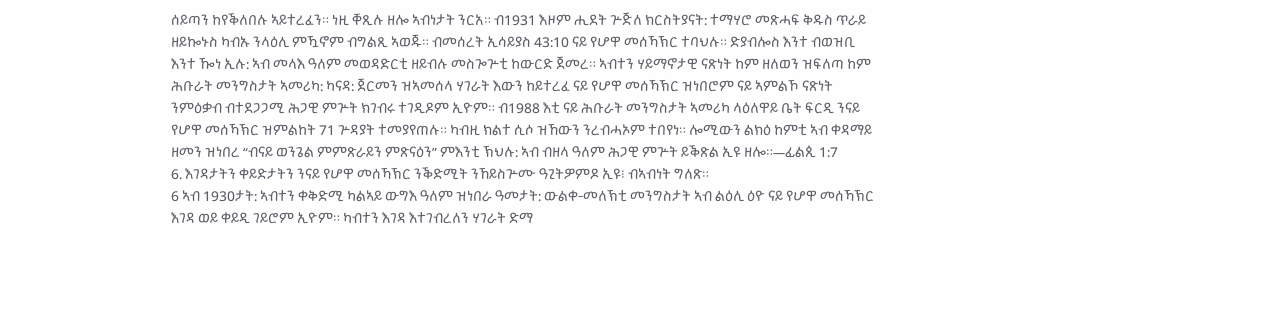ሰይጣን ከየቕለበሉ ኣይተረፈን። ነዚ ቐጺሉ ዘሎ ኣብነታት ንርአ። ብ1931 እዞም ሒደት ጕጅለ ክርስትያናት: ተማሃሮ መጽሓፍ ቅዱስ ጥራይ ዘይኰኑስ ካብኡ ንላዕሊ ምዃኖም ብግልጺ ኣወጁ። ብመሰረት ኢሳይያስ 43:10 ናይ የሆዋ መሰኻኽር ተባህሉ። ድያብሎስ እንተ ብወዝቢ እንተ ዀነ ኢሉ: ኣብ መላእ ዓለም መወዳድርቲ ዘይብሉ መስጐጕቲ ከውርድ ጀመረ። ኣብተን ሃይማኖታዊ ናጽነት ከም ዘለወን ዝፍለጣ ከም ሕቡራት መንግስታት ኣመሪካ: ካናዳ: ጀርመን ዝኣመሰላ ሃገራት እውን ከይተረፈ ናይ የሆዋ መሰኻኽር ዝነበሮም ናይ ኣምልኾ ናጽነት ንምዕቃብ ብተደጋጋሚ ሕጋዊ ምጕት ክገብሩ ተገዲዶም ኢዮም። ብ1988 እቲ ናይ ሕቡራት መንግስታት ኣመሪካ ላዕለዋይ ቤት ፍርዲ ንናይ የሆዋ መሰኻኽር ዝምልከት 71 ጕዳያት ተመያየጠሉ። ካብዚ ክልተ ሲሶ ዝኸውን ንረብሓኦም ተበየነ። ሎሚውን ልክዕ ከምቲ ኣብ ቀዳማይ ዘመን ዝነበረ “ብናይ ወንጌል ምምጽራይን ምጽናዕን” ምእንቲ ኽህሉ: ኣብ ብዘላ ዓለም ሕጋዊ ምጕት ይቕጽል ኢዩ ዘሎ።—ፊልጲ 1:7
6. እገዳታትን ቀይድታትን ንናይ የሆዋ መሰኻኽር ንቕድሚት ንኸይስጕሙ ዓጊትዎምዶ ኢዩ፧ ብኣብነት ግለጽ።
6 ኣብ 1930ታት: ኣብተን ቀቅድሚ ካልኣይ ውግእ ዓለም ዝነበራ ዓመታት: ውልቀ-መለኽቲ መንግስታት ኣብ ልዕሊ ዕዮ ናይ የሆዋ መሰኻኽር እገዳ ወይ ቀይዲ ገይሮም ኢዮም። ካብተን እገዳ እተገብረለን ሃገራት ድማ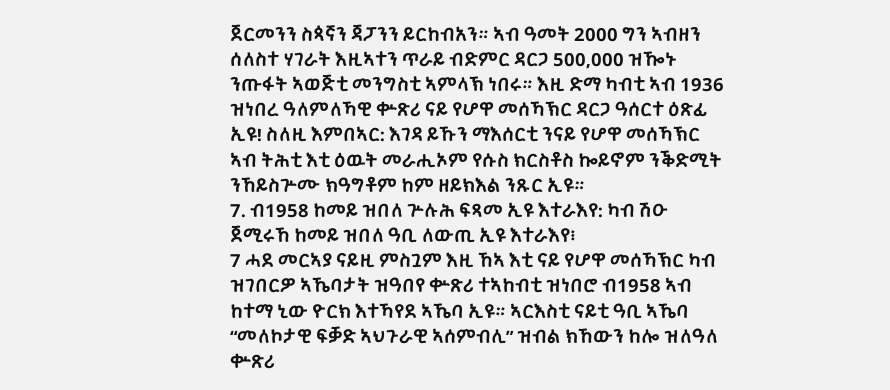ጀርመንን ስጳኛን ጃፓንን ይርከብአን። ኣብ ዓመት 2000 ግን ኣብዘን ሰለስተ ሃገራት እዚኣተን ጥራይ ብድምር ዳርጋ 500,000 ዝዀኑ ንጡፋት ኣወጅቲ መንግስቲ ኣምላኽ ነበሩ። እዚ ድማ ካብቲ ኣብ 1936 ዝነበረ ዓለምለኻዊ ቍጽሪ ናይ የሆዋ መሰኻኽር ዳርጋ ዓሰርተ ዕጽፊ ኢዩ! ስለዚ እምበኣር: እገዳ ይኹን ማእሰርቲ ንናይ የሆዋ መሰኻኽር ኣብ ትሕቲ እቲ ዕዉት መራሒኦም የሱስ ክርስቶስ ኰይኖም ንቕድሚት ንኸይስጕሙ ክዓግቶም ከም ዘይክእል ንጹር ኢዩ።
7. ብ1958 ከመይ ዝበለ ጕሉሕ ፍጻመ ኢዩ እተራእየ: ካብ ሽዑ ጀሚሩኸ ከመይ ዝበለ ዓቢ ለውጢ ኢዩ እተራእየ፧
7 ሓደ መርኣያ ናይዚ ምስጓም እዚ ኸኣ እቲ ናይ የሆዋ መሰኻኽር ካብ ዝገበርዎ ኣኼባታት ዝዓበየ ቍጽሪ ተኣከብቲ ዝነበሮ ብ1958 ኣብ ከተማ ኒው ዮርክ እተኻየደ ኣኼባ ኢዩ። ኣርእስቲ ናይቲ ዓቢ ኣኼባ “መለኮታዊ ፍቓድ ኣህጉራዊ ኣሰምብሊ” ዝብል ክኸውን ከሎ ዝለዓለ ቍጽሪ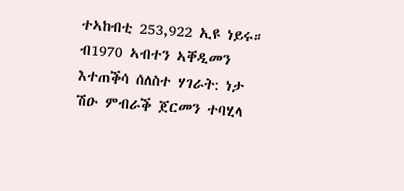ተኣከብቲ 253,922 ኢዩ ነይሩ። ብ1970 ኣብተን ኣቐዲመን እተጠቕሳ ሰለስተ ሃገራት: ነታ ሽዑ ምብራቕ ጀርመን ተባሂላ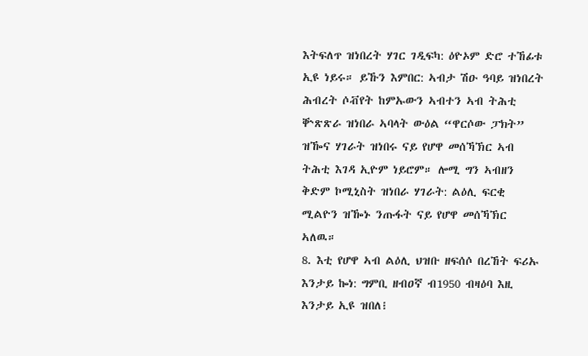እትፍለጥ ዝነበረት ሃገር ገዲፍካ: ዕዮኦም ድሮ ተኸፊቱ ኢዩ ነይሩ። ይኹን እምበር: ኣብታ ሽዑ ዓባይ ዝነበረት ሕብረት ሶቭየት ከምኡውን ኣብተን ኣብ ትሕቲ ቝጽጽራ ዝነበራ ኣባላት ውዕል “ዋርሶው ፓክት” ዝዀና ሃገራት ዝነበሩ ናይ የሆዋ መሰኻኽር ኣብ ትሕቲ እገዳ ኢዮም ነይሮም። ሎሚ ግን ኣብዘን ቅድም ኮሚኒስት ዝነበራ ሃገራት: ልዕሊ ፍርቂ ሚልዮን ዝዀኑ ንጡፋት ናይ የሆዋ መሰኻኽር ኣለዉ።
8. እቲ የሆዋ ኣብ ልዕሊ ህዝቡ ዘፍሰሶ በረኸት ፍሪኡ እንታይ ኰነ: ግምቢ ዘብዐኛ ብ1950 ብዛዕባ እዚ እንታይ ኢዩ ዝበለ፧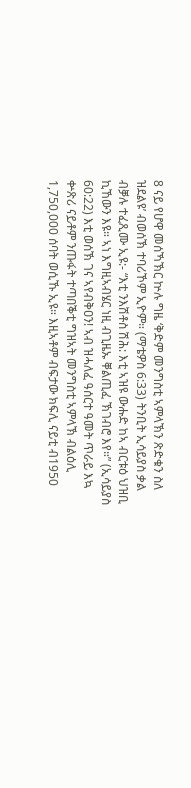8 ናይ የሆዋ መሰኻኽር ኵሉ ግዜ ‘ቅድም መንግስቲ ኣምላኽን ጽድቁን ስለ ዝደልዩ’ ብወሰኽ ተባሪኾም ኢዮም። (ማቴዎስ 6:33) ትንቢት ኢሳይያስ ቃል ብቓሉ ተፈጺሙ ኢዩ:- “እቲ ንእሽቶስ ሽሕ: እቲ ኣዝዩ ውሑድ ከኣ ብርቱዕ ህዝቢ ኪኸውን እዩ። ኣነ እግዚኣብሄር ነዚ ብጊዜኡ ቐልጢፈ ኽገብሮ እየ።” (ኢሳይያስ 60:22) እቲ ወሰኽ ገና ኣየብቅዐን! ኣብ ዝሓለፈ ዓሰርተ ዓመት ጥራይ እኳ ቍጽሪ ናይቶም ንጡፋት ተጣበቕቲ ግዝኣት መንግስቲ ኣምላኽ ብልዕሊ 1,750,000 ሰባት ወሲኹ ኢዩ። እዚኣቶም ብፍታው ክፍሊ ናይቲ ብ1950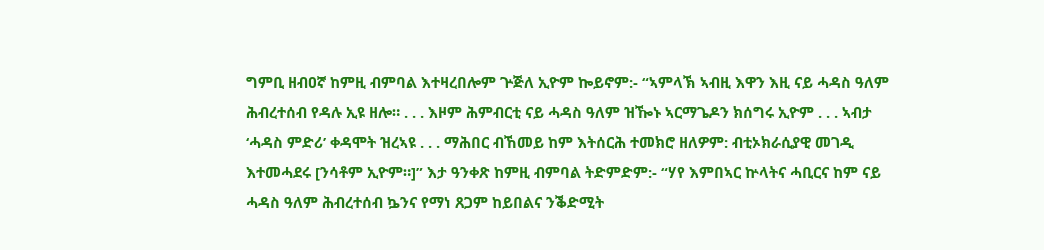ግምቢ ዘብዐኛ ከምዚ ብምባል እተዛረበሎም ጕጅለ ኢዮም ኰይኖም:- “ኣምላኽ ኣብዚ እዋን እዚ ናይ ሓዳስ ዓለም ሕብረተሰብ የዳሉ ኢዩ ዘሎ። . . . እዞም ሕምብርቲ ናይ ሓዳስ ዓለም ዝዀኑ ኣርማጌዶን ክሰግሩ ኢዮም . . . ኣብታ ‘ሓዳስ ምድሪ’ ቀዳሞት ዝረኣዩ . . . ማሕበር ብኸመይ ከም እትሰርሕ ተመክሮ ዘለዎም: ብቲኦክራሲያዊ መገዲ እተመሓደሩ [ንሳቶም ኢዮም።]” እታ ዓንቀጽ ከምዚ ብምባል ትድምድም:- “ሃየ እምበኣር ኵላትና ሓቢርና ከም ናይ ሓዳስ ዓለም ሕብረተሰብ ኴንና የማነ ጸጋም ከይበልና ንቕድሚት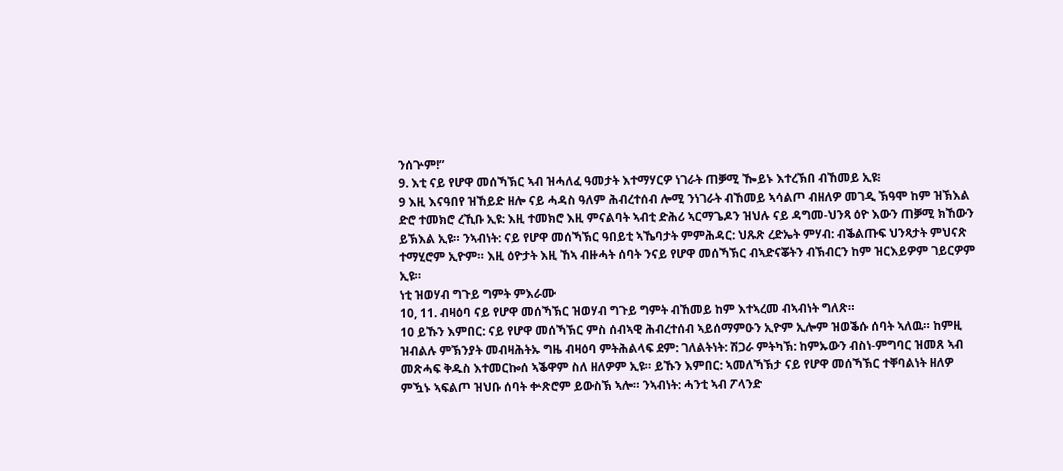ንሰጕም!”
9. እቲ ናይ የሆዋ መሰኻኽር ኣብ ዝሓለፈ ዓመታት እተማሃርዎ ነገራት ጠቓሚ ዀይኑ እተረኽበ ብኸመይ ኢዩ፧
9 እዚ እናዓበየ ዝኸይድ ዘሎ ናይ ሓዳስ ዓለም ሕብረተሰብ ሎሚ ንነገራት ብኸመይ ኣሳልጦ ብዘለዎ መገዲ ኽዓሞ ከም ዝኽእል ድሮ ተመክሮ ረኺቡ ኢዩ: እዚ ተመክሮ እዚ ምናልባት ኣብቲ ድሕሪ ኣርማጌዶን ዝህሉ ናይ ዳግመ-ህንጻ ዕዮ እውን ጠቓሚ ክኸውን ይኽእል ኢዩ። ንኣብነት: ናይ የሆዋ መሰኻኽር ዓበይቲ ኣኼባታት ምምሕዳር: ህጹጽ ረድኤት ምሃብ: ብቕልጡፍ ህንጻታት ምህናጽ ተማሂሮም ኢዮም። እዚ ዕዮታት እዚ ኸኣ ብዙሓት ሰባት ንናይ የሆዋ መሰኻኽር ብኣድናቖትን ብኽብርን ከም ዝርእይዎም ገይርዎም ኢዩ።
ነቲ ዝወሃብ ግጉይ ግምት ምእራሙ
10, 11. ብዛዕባ ናይ የሆዋ መሰኻኽር ዝወሃብ ግጉይ ግምት ብኸመይ ከም እተኣረመ ብኣብነት ግለጽ።
10 ይኹን እምበር: ናይ የሆዋ መሰኻኽር ምስ ሰብኣዊ ሕብረተሰብ ኣይሰማምዑን ኢዮም ኢሎም ዝወቕሱ ሰባት ኣለዉ። ከምዚ ዝብልሉ ምኽንያት መብዛሕትኡ ግዜ ብዛዕባ ምትሕልላፍ ደም: ገለልትነት: ሽጋራ ምትካኽ: ከምኡውን ብስነ-ምግባር ዝመጸ ኣብ መጽሓፍ ቅዱስ እተመርኰሰ ኣቕዋም ስለ ዘለዎም ኢዩ። ይኹን እምበር: ኣመለኻኽታ ናይ የሆዋ መሰኻኽር ተቐባልነት ዘለዎ ምዃኑ ኣፍልጦ ዝህቡ ሰባት ቍጽሮም ይውስኽ ኣሎ። ንኣብነት: ሓንቲ ኣብ ፖላንድ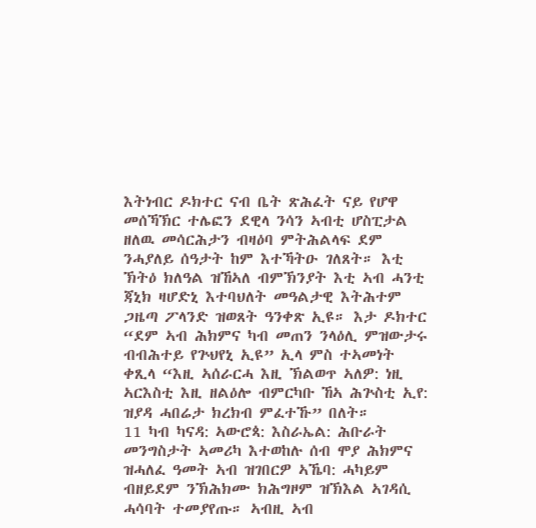እትነብር ዶክተር ናብ ቤት ጽሕፈት ናይ የሆዋ መሰኻኽር ተሌፎን ደዊላ ንሳን ኣብቲ ሆስፒታል ዘለዉ መሳርሕታን ብዛዕባ ምትሕልላፍ ደም ንሓያለይ ሰዓታት ከም እተኻትዑ ገለጸት። እቲ ኽትዕ ክለዓል ዝኸኣለ ብምኽንያት እቲ ኣብ ሓንቲ ጃኒክ ዛሆድኒ እተባህለት መዓልታዊ እትሕተም ጋዜጣ ፖላንድ ዝወጸት ዓንቀጽ ኢዩ። እታ ዶክተር “ደም ኣብ ሕክምና ካብ መጠን ንላዕሊ ምዝውታሩ ብብሕተይ የጕህየኒ ኢዩ” ኢላ ምስ ተኣመነት ቀጺላ “እዚ ኣሰራርሓ እዚ ኽልወጥ ኣለዎ: ነዚ ኣርእስቲ እዚ ዘልዕሎ ብምርካቡ ኸኣ ሕጕስቲ ኢየ: ዝያዳ ሓበሬታ ክረክብ ምፈተኹ” በለት።
11 ካብ ካናዳ: ኣውሮጳ: እስራኤል: ሕቡራት መንግስታት ኣመሪካ እተወከሉ ሰብ ሞያ ሕክምና ዝሓለፈ ዓመት ኣብ ዝገበርዎ ኣኼባ: ሓካይም ብዘይደም ንኽሕክሙ ክሕግዞም ዝኽእል ኣገዳሲ ሓሳባት ተመያየጡ። ኣብዚ ኣብ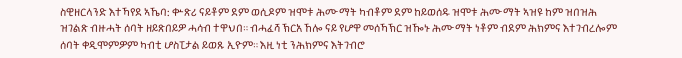ስዊዘርላንድ እተኻየደ ኣኼባ: ቍጽሪ ናይቶም ደም ወሲዶም ዝሞቱ ሕሙማት ካብቶም ደም ከይወሰዱ ዝሞቱ ሕሙማት ኣዝዩ ከም ዝበዝሕ ዝገልጽ ብዙሓት ሰባት ዘይጽበይዎ ሓሳብ ተዋህበ። ብሓፈሻ ኽርአ ኸሎ ናይ የሆዋ መሰኻኽር ዝዀኑ ሕሙማት ነቶም ብደም ሕክምና እተገብረሎም ሰባት ቀዲሞምዎም ካብቲ ሆስፒታል ይወጹ ኢዮም። እዚ ነቲ ንሕክምና እትገብሮ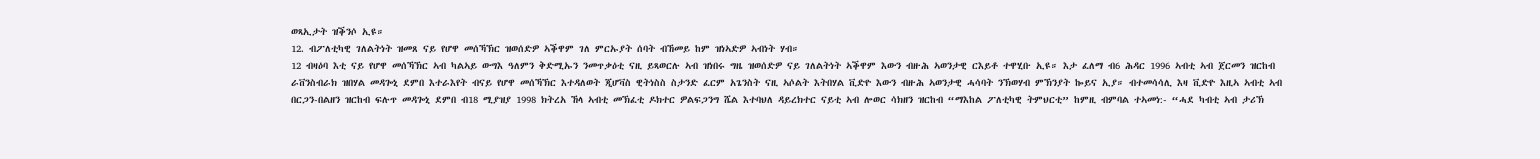ወጻኢታት ዝቕንሶ ኢዩ።
12. ብፖለቲካዊ ገለልትነት ዝመጸ ናይ የሆዋ መሰኻኽር ዝወሰድዎ ኣቕዋም ገለ ምርኡያት ሰባት ብኸመይ ከም ዝነኣድዎ ኣብነት ሃብ።
12 ብዛዕባ እቲ ናይ የሆዋ መሰኻኽር ኣብ ካልኣይ ውግእ ዓለምን ቅድሚኡን ንመጥቃዕቲ ናዚ ይጻወርሉ ኣብ ዝነበሩ ግዜ ዝወሰድዎ ናይ ገለልትነት ኣቕዋም እውን ብዙሕ ኣወንታዊ ርእይቶ ተዋሂቡ ኢዩ። እታ ፈለማ ብ6 ሕዳር 1996 ኣብቲ ኣብ ጀርመን ዝርከብ ራቨንስብራክ ዝበሃል መዳጐኒ ደምበ እተራእየት ብናይ የሆዋ መሰኻኽር እተዳለወት ጂሆቫስ ዊትነስስ ስታንድ ፈርም አጌንስት ናዚ ኣሶልት እትበሃል ቪድዮ እውን ብዙሕ ኣወንታዊ ሓሳባት ንኽወሃብ ምኽንያት ኰይና ኢያ። ብተመሳሳሊ እዛ ቪድዮ እዚኣ ኣብቲ ኣብ በርጋን-በልዘን ዝርከብ ፍሉጥ መዳጐኒ ደምበ ብ18 ሚያዝያ 1998 ክትረአ ኸላ ኣብቲ መኽፈቲ ዶክተር ዎልፍጋንግ ሼል እተባህለ ዳይረክተር ናይቲ ኣብ ሎወር ሳክዘን ዝርከብ “ማእከል ፖለቲካዊ ትምህርቲ” ከምዚ ብምባል ተኣመነ:- “ሓደ ካብቲ ኣብ ታሪኽ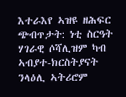እተራእየ ኣዝዩ ዘሕፍር ጭብጥታት: ነቲ ስርዓት ሃገራዊ ሶሻሊዝም ካብ ኣብያተ-ክርስትያናት ንላዕሊ ኣትሪሮም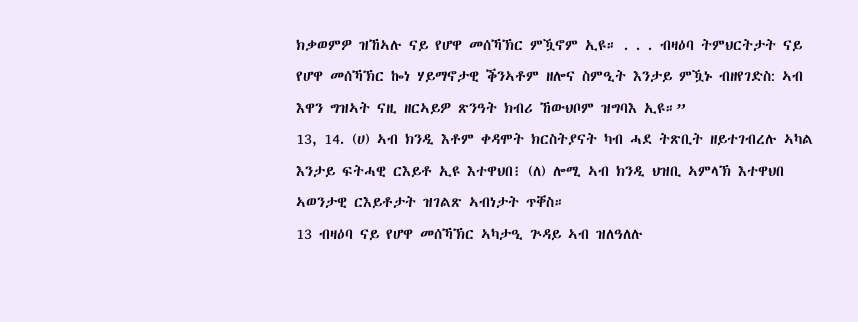ክቃወምዎ ዝኸኣሉ ናይ የሆዋ መሰኻኽር ምዃኖም ኢዩ። . . . ብዛዕባ ትምህርትታት ናይ የሆዋ መሰኻኽር ኰነ ሃይማኖታዊ ቕንኣቶም ዘሎና ስምዒት እንታይ ምዃኑ ብዘየገድስ: ኣብ እዋን ግዝኣት ናዚ ዘርኣይዎ ጽንዓት ክብሪ ኸውህቦም ዝግባእ ኢዩ።”
13, 14. (ሀ) ኣብ ክንዲ እቶም ቀዳሞት ክርስትያናት ካብ ሓደ ትጽቢት ዘይተገብረሉ ኣካል እንታይ ፍትሓዊ ርእይቶ ኢዩ እተዋህበ፧ (ለ) ሎሚ ኣብ ክንዲ ህዝቢ ኣምላኽ እተዋህበ ኣወንታዊ ርእይቶታት ዝገልጽ ኣብነታት ጥቐስ።
13 ብዛዕባ ናይ የሆዋ መሰኻኽር ኣካታዒ ጕዳይ ኣብ ዝለዓለሉ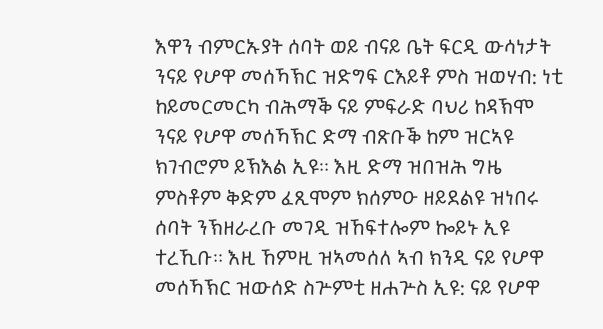እዋን ብምርኡያት ሰባት ወይ ብናይ ቤት ፍርዲ ውሳነታት ንናይ የሆዋ መሰኻኽር ዝድግፍ ርእይቶ ምስ ዝወሃብ: ነቲ ከይመርመርካ ብሕማቕ ናይ ምፍራድ ባህሪ ከዳኽሞ ንናይ የሆዋ መሰኻኽር ድማ ብጽቡቕ ከም ዝርኣዩ ክገብሮም ይኽእል ኢዩ። እዚ ድማ ዝበዝሕ ግዜ ምስቶም ቅድም ፈጺሞም ክሰምዑ ዘይደልዩ ዝነበሩ ሰባት ንኽዘራረቡ መገዲ ዝኸፍተሎም ኰይኑ ኢዩ ተረኺቡ። እዚ ኸምዚ ዝኣመሰለ ኣብ ክንዲ ናይ የሆዋ መሰኻኽር ዝውሰድ ስጕምቲ ዘሐጕስ ኢዩ: ናይ የሆዋ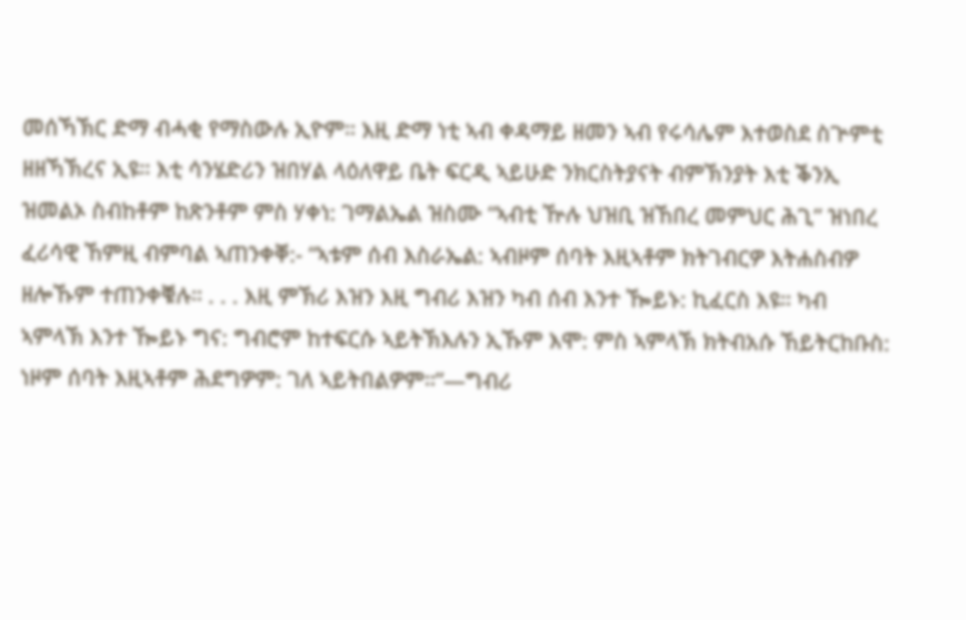መሰኻኽር ድማ ብሓቂ የማስውሉ ኢዮም። እዚ ድማ ነቲ ኣብ ቀዳማይ ዘመን ኣብ የሩሳሌም እተወስደ ስጕምቲ ዘዘኻኽረና ኢዩ። እቲ ሳንሄድሪን ዝበሃል ላዕለዋይ ቤት ፍርዲ ኣይሁድ ንክርስትያናት ብምኽንያት እቲ ቕንኢ ዝመልኦ ስብከቶም ከጽንቶም ምስ ሃቀነ: ገማልኤል ዝስሙ “ኣብቲ ዅሉ ህዝቢ ዝኸበረ መምህር ሕጊ” ዝነበረ ፈሪሳዊ ኸምዚ ብምባል ኣጠንቀቐ:- “ኣቱም ሰብ እስራኤል: ኣብዞም ሰባት እዚኣቶም ክትገብርዎ እትሐስብዎ ዘሎኹም ተጠንቀቑሉ። . . . እዚ ምኽሪ እዝን እዚ ግብሪ እዝን ካብ ሰብ እንተ ዀይኑ: ኪፈርስ እዩ። ካብ ኣምላኽ እንተ ዀይኑ ግና: ግብሮም ከተፍርሱ ኣይትኽእሉን ኢኹም እሞ: ምስ ኣምላኽ ክትብአሱ ኸይትርከቡስ: ነዞም ሰባት እዚኣቶም ሕደግዎም: ገለ ኣይትበልዎም።”—ግብሪ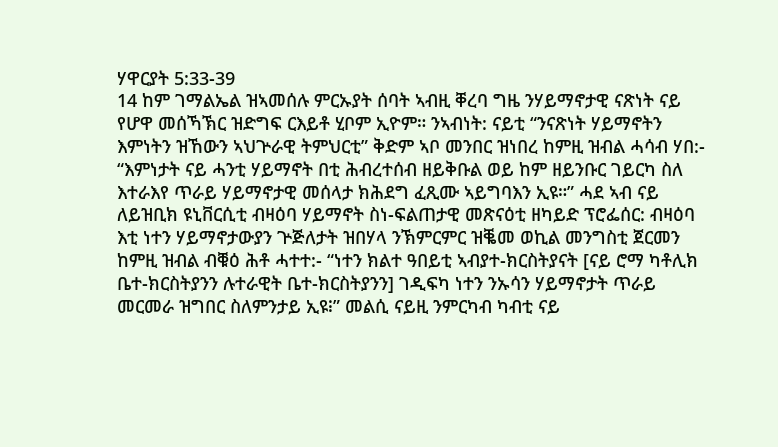ሃዋርያት 5:33-39
14 ከም ገማልኤል ዝኣመሰሉ ምርኡያት ሰባት ኣብዚ ቐረባ ግዜ ንሃይማኖታዊ ናጽነት ናይ የሆዋ መሰኻኽር ዝድግፍ ርእይቶ ሂቦም ኢዮም። ንኣብነት: ናይቲ “ንናጽነት ሃይማኖትን እምነትን ዝኸውን ኣህጕራዊ ትምህርቲ” ቅድም ኣቦ መንበር ዝነበረ ከምዚ ዝብል ሓሳብ ሃበ:- “እምነታት ናይ ሓንቲ ሃይማኖት በቲ ሕብረተሰብ ዘይቅቡል ወይ ከም ዘይንቡር ገይርካ ስለ እተራእየ ጥራይ ሃይማኖታዊ መሰላታ ክሕደግ ፈጺሙ ኣይግባእን ኢዩ።” ሓደ ኣብ ናይ ለይዝቢክ ዩኒቨርሲቲ ብዛዕባ ሃይማኖት ስነ-ፍልጠታዊ መጽናዕቲ ዘካይድ ፕሮፌሰር: ብዛዕባ እቲ ነተን ሃይማኖታውያን ጕጅለታት ዝበሃላ ንኽምርምር ዝቘመ ወኪል መንግስቲ ጀርመን ከምዚ ዝብል ብቑዕ ሕቶ ሓተተ:- “ነተን ክልተ ዓበይቲ ኣብያተ-ክርስትያናት [ናይ ሮማ ካቶሊክ ቤተ-ክርስትያንን ሉተራዊት ቤተ-ክርስትያንን] ገዲፍካ ነተን ንኡሳን ሃይማኖታት ጥራይ መርመራ ዝግበር ስለምንታይ ኢዩ፧” መልሲ ናይዚ ንምርካብ ካብቲ ናይ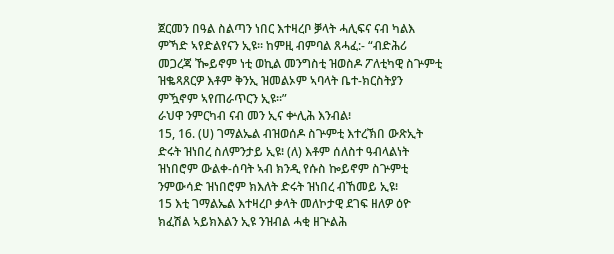ጀርመን በዓል ስልጣን ነበር እተዛረቦ ቓላት ሓሊፍና ናብ ካልእ ምኻድ ኣየድልየናን ኢዩ። ከምዚ ብምባል ጸሓፈ:- “ብድሕሪ መጋረጃ ዀይኖም ነቲ ወኪል መንግስቲ ዝወስዶ ፖለቲካዊ ስጕምቲ ዝቈጻጸርዎ እቶም ቅንኢ ዝመልኦም ኣባላት ቤተ-ክርስትያን ምዃኖም ኣየጠራጥርን ኢዩ።”
ራህዋ ንምርካብ ናብ መን ኢና ቍሊሕ እንብል፧
15, 16. (ሀ) ገማልኤል ብዝወሰዶ ስጕምቲ እተረኽበ ውጽኢት ድሩት ዝነበረ ስለምንታይ ኢዩ፧ (ለ) እቶም ሰለስተ ዓብላልነት ዝነበሮም ውልቀ-ሰባት ኣብ ክንዲ የሱስ ኰይኖም ስጕምቲ ንምውሳድ ዝነበሮም ክእለት ድሩት ዝነበረ ብኸመይ ኢዩ፧
15 እቲ ገማልኤል እተዛረቦ ቃላት መለኮታዊ ደገፍ ዘለዎ ዕዮ ክፈሽል ኣይክእልን ኢዩ ንዝብል ሓቂ ዘጕልሕ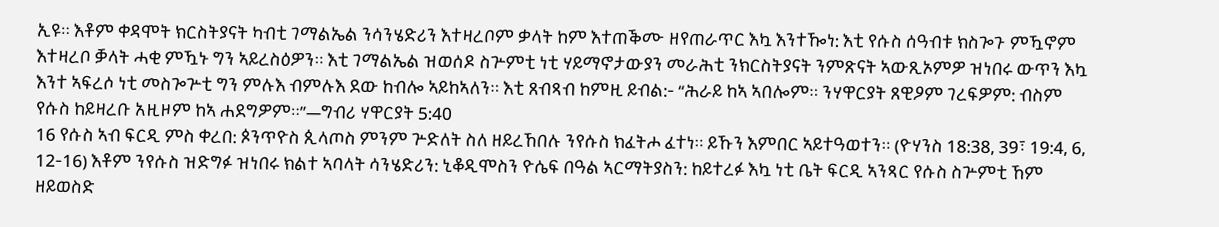ኢዩ። እቶም ቀዳሞት ክርስትያናት ካብቲ ገማልኤል ንሳንሄድሪን እተዛረቦም ቃላት ከም እተጠቕሙ ዘየጠራጥር እኳ እንተዀነ: እቲ የሱስ ሰዓብቱ ክስጐጉ ምዃኖም እተዛረቦ ቓላት ሓቂ ምዃኑ ግን ኣይረስዕዎን። እቲ ገማልኤል ዝወሰዶ ስጕምቲ ነቲ ሃይማኖታውያን መራሕቲ ንክርስትያናት ንምጽናት ኣውጺኦምዎ ዝነበሩ ውጥን እኳ እንተ ኣፍረሶ ነቲ መስጐጕቲ ግን ምሉእ ብምሉእ ደው ከብሎ ኣይከኣለን። እቲ ጸብጻብ ከምዚ ይብል:- “ሕራይ ከኣ ኣበሎም። ንሃዋርያት ጸዊዖም ገረፍዎም: ብስም የሱስ ከይዛረቡ አዚዞም ከኣ ሐደግዎም።”—ግብሪ ሃዋርያት 5:40
16 የሱስ ኣብ ፍርዲ ምስ ቀረበ: ጶንጥዮስ ጲላጦስ ምንም ጕድለት ስለ ዘይረኸበሉ ንየሱስ ክፈትሖ ፈተነ። ይኹን እምበር ኣይተዓወተን። (ዮሃንስ 18:38, 39፣ 19:4, 6, 12-16) እቶም ንየሱስ ዝድግፉ ዝነበሩ ክልተ ኣባላት ሳንሄድሪን: ኒቆዲሞስን ዮሴፍ በዓል ኣርማትያስን: ከይተረፉ እኳ ነቲ ቤት ፍርዲ ኣንጻር የሱስ ስጕምቲ ኸም ዘይወስድ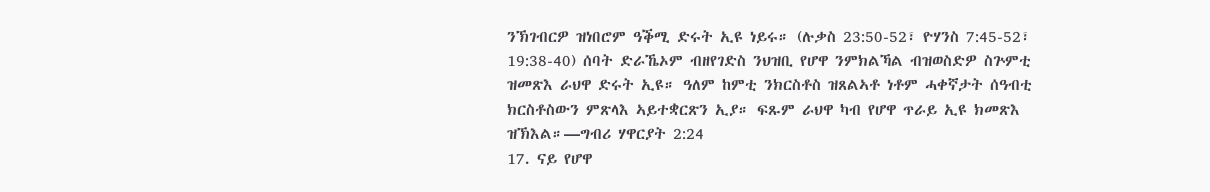ንኽገብርዎ ዝነበሮም ዓቕሚ ድሩት ኢዩ ነይሩ። (ሉቃስ 23:50-52፣ ዮሃንስ 7:45-52፣ 19:38-40) ሰባት ድራኼኦም ብዘየገድስ ንህዝቢ የሆዋ ንምክልኻል ብዝወስድዎ ስጕምቲ ዝመጽእ ራህዋ ድሩት ኢዩ። ዓለም ከምቲ ንክርስቶስ ዝጸልኣቶ ነቶም ሓቀኛታት ሰዓብቲ ክርስቶስውን ምጽላእ ኣይተቋርጽን ኢያ። ፍጹም ራህዋ ካብ የሆዋ ጥራይ ኢዩ ክመጽእ ዝኽእል።—ግብሪ ሃዋርያት 2:24
17. ናይ የሆዋ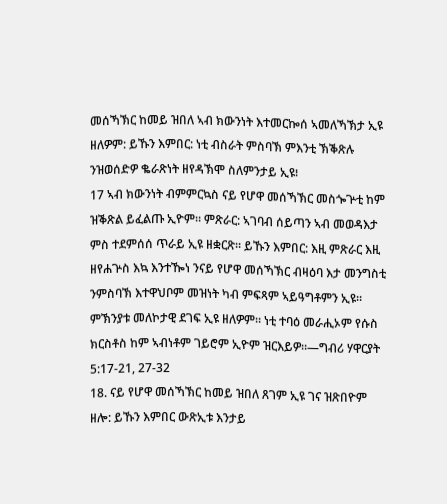መሰኻኽር ከመይ ዝበለ ኣብ ክውንነት እተመርኰሰ ኣመለኻኽታ ኢዩ ዘለዎም: ይኹን እምበር: ነቲ ብስራት ምስባኽ ምእንቲ ኽቕጽሉ ንዝወሰድዎ ቈራጽነት ዘየዳኽሞ ስለምንታይ ኢዩ፧
17 ኣብ ክውንነት ብምምርኳስ ናይ የሆዋ መሰኻኽር መስጐጕቲ ከም ዝቕጽል ይፈልጡ ኢዮም። ምጽራር: ኣገባብ ሰይጣን ኣብ መወዳእታ ምስ ተደምሰሰ ጥራይ ኢዩ ዘቋርጽ። ይኹን እምበር: እዚ ምጽራር እዚ ዘየሐጕስ እኳ እንተዀነ ንናይ የሆዋ መሰኻኽር ብዛዕባ እታ መንግስቲ ንምስባኽ እተዋህቦም መዝነት ካብ ምፍጻም ኣይዓግቶምን ኢዩ። ምኽንያቱ መለኮታዊ ደገፍ ኢዩ ዘለዎም። ነቲ ተባዕ መራሒኦም የሱስ ክርስቶስ ከም ኣብነቶም ገይሮም ኢዮም ዝርእይዎ።—ግብሪ ሃዋርያት 5:17-21, 27-32
18. ናይ የሆዋ መሰኻኽር ከመይ ዝበለ ጸገም ኢዩ ገና ዝጽበዮም ዘሎ: ይኹን እምበር ውጽኢቱ እንታይ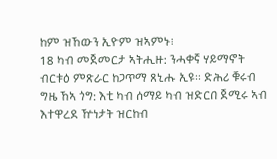ከም ዝኸውን ኢዮም ዝኣምኑ፧
18 ካብ መጀመርታ ኣትሒዙ: ንሓቀኛ ሃይማኖት ብርቱዕ ምጽራር ከጋጥማ ጸኒሑ ኢዩ። ድሕሪ ቑሩብ ግዜ ኸኣ ጎግ: እቲ ካብ ሰማይ ካብ ዝድርበ ጀሚሩ ኣብ እተዋረደ ዅነታት ዝርከብ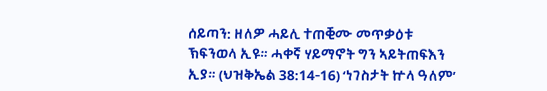ሰይጣን: ዘለዎ ሓይሊ ተጠቒሙ መጥቃዕቱ ኽፍንወላ ኢዩ። ሓቀኛ ሃይማኖት ግን ኣይትጠፍእን ኢያ። (ህዝቅኤል 38:14-16) ‘ነገስታት ኵላ ዓለም’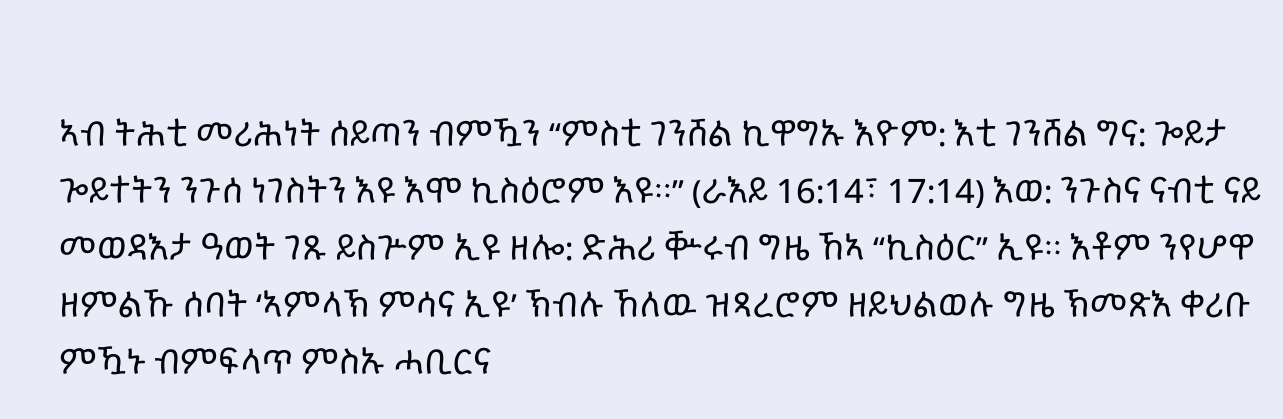ኣብ ትሕቲ መሪሕነት ሰይጣን ብምዃን “ምስቲ ገንሸል ኪዋግኡ እዮም: እቲ ገንሸል ግና: ጐይታ ጐይተትን ንጉሰ ነገስትን እዩ እሞ ኪስዕሮም እዩ።” (ራእይ 16:14፣ 17:14) እወ: ንጉስና ናብቲ ናይ መወዳእታ ዓወት ገጹ ይስጕም ኢዩ ዘሎ: ድሕሪ ቝሩብ ግዜ ኸኣ “ኪስዕር” ኢዩ። እቶም ንየሆዋ ዘምልኹ ሰባት ‘ኣምላኽ ምሳና ኢዩ’ ኽብሉ ኸለዉ ዝጻረሮም ዘይህልወሉ ግዜ ኽመጽእ ቀሪቡ ምዃኑ ብምፍላጥ ምስኡ ሓቢርና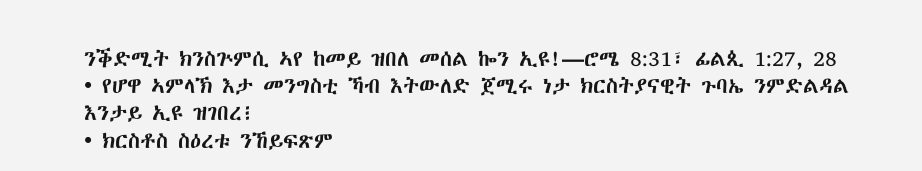ንቕድሚት ክንስጕምሲ ኣየ ከመይ ዝበለ መሰል ኰን ኢዩ!—ሮሜ 8:31፣ ፊልጲ 1:27, 28
• የሆዋ ኣምላኽ እታ መንግስቲ ኻብ እትውለድ ጀሚሩ ነታ ክርስትያናዊት ጉባኤ ንምድልዳል እንታይ ኢዩ ዝገበረ፧
• ክርስቶስ ስዕረቱ ንኸይፍጽም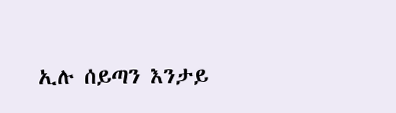ኢሉ ሰይጣን እንታይ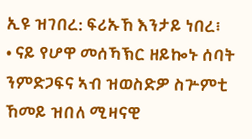ኢዩ ዝገበረ: ፍሪኡኸ እንታይ ነበረ፧
• ናይ የሆዋ መሰኻኽር ዘይኰኑ ሰባት ንምድጋፍና ኣብ ዝወስድዎ ስጕምቲ ኸመይ ዝበለ ሚዛናዊ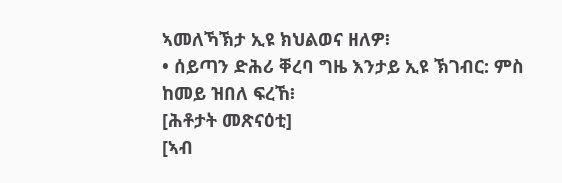ኣመለኻኽታ ኢዩ ክህልወና ዘለዎ፧
• ሰይጣን ድሕሪ ቐረባ ግዜ እንታይ ኢዩ ኽገብር: ምስ ከመይ ዝበለ ፍረኸ፧
[ሕቶታት መጽናዕቲ]
[ኣብ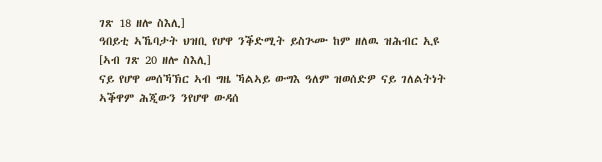ገጽ 18 ዘሎ ስእሊ]
ዓበይቲ ኣኼባታት ህዝቢ የሆዋ ንቕድሚት ይስጕሙ ከም ዘለዉ ዝሕብር ኢዩ
[ኣብ ገጽ 20 ዘሎ ስእሊ]
ናይ የሆዋ መሰኻኽር ኣብ ግዜ ኻልኣይ ውግእ ዓለም ዝወሰድዎ ናይ ገለልትነት ኣቕዋም ሕጂውን ንየሆዋ ውዳሰ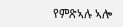የምጽኣሉ ኣሎ